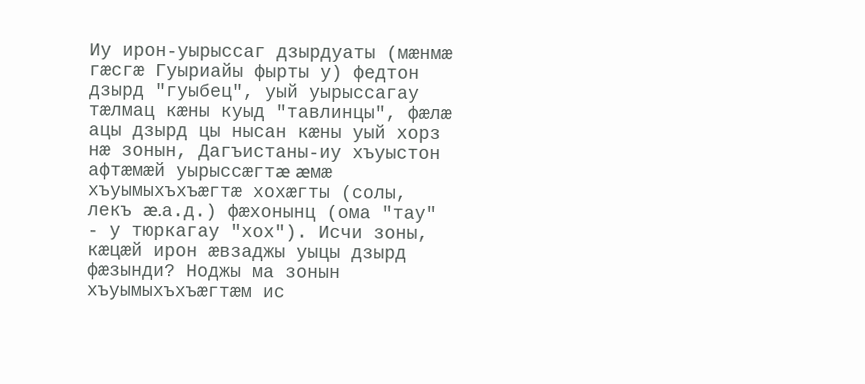Иу ирон-уырыссаг дзырдуаты (мæнмæ гæсгæ Гуыриайы фырты у) федтон дзырд "гуыбец", уый уырыссагау тæлмац кæны куыд "тавлинцы", фæлæ ацы дзырд цы нысан кæны уый хорз нæ зонын, Дагъистаны-иу хъуыстон афтæмæй уырыссæгтæ æмæ хъуымыхъхъæгтæ хохæгты (солы, лекъ æ.а.д.) фæхонынц (ома "тау" - у тюркагау "хох"). Исчи зоны, кæцæй ирон æвзаджы уыцы дзырд фæзынди? Ноджы ма зонын хъуымыхъхъæгтæм ис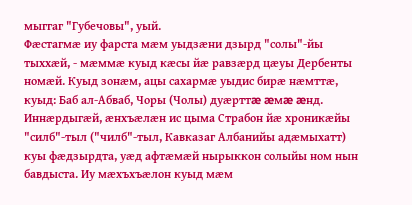мыггаг "Губечовы", уый.
Фæстагмæ иу фарста мæм уыдзæни дзырд "солы"-йы тыххæй, - мæммæ куыд кæсы йæ равзæрд цæуы Дербенты номæй. Куыд зонæм, ацы сахармæ уыдис бирæ нæмттæ, куыд: Баб ал-Абваб, Чоры (Чолы) дуæрттæ æмæ æнд. Иннæрдыгæй, æнхъæлæн ис цыма Стрaбон йæ хроникæйы "силб"-тыл ("чилб"-тыл, Кавказаг Албанийы адæмыхатт) куы фæдзырдта, уæд афтæмæй нырыккон солыйы ном нын бавдыста. Иу мæхъхъæлон куыд мæм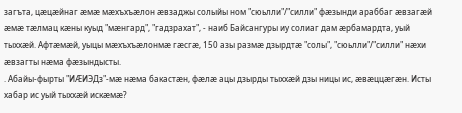загъта, цæцæйнаг æмæ мæхъхъæлон æвзаджы солыйы ном "сюьлли"/"силли" фæзынди араббаг æвзагæй æмæ тæлмац кæны куыд "мæнгард", "гадзрахат", - наиб Байсангуры иу солиаг дам æрбамардта, уый тыххæй. Афтæмæй, уыцы мæхъхъæлонмæ гæсгæ, 150 азы размæ дзырдтæ "солы", "сюьлли"/"силли" нæхи æвзагты нæма фæзындысты.
. Абайы-фырты "ИÆИЭДз"-мæ нæма бакастæн, фæлæ ацы дзырды тыххæй дзы ницы ис, æвæццæгæн. Исты хабар ис уый тыххæй искæмæ?